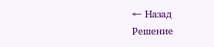← Назад
Решение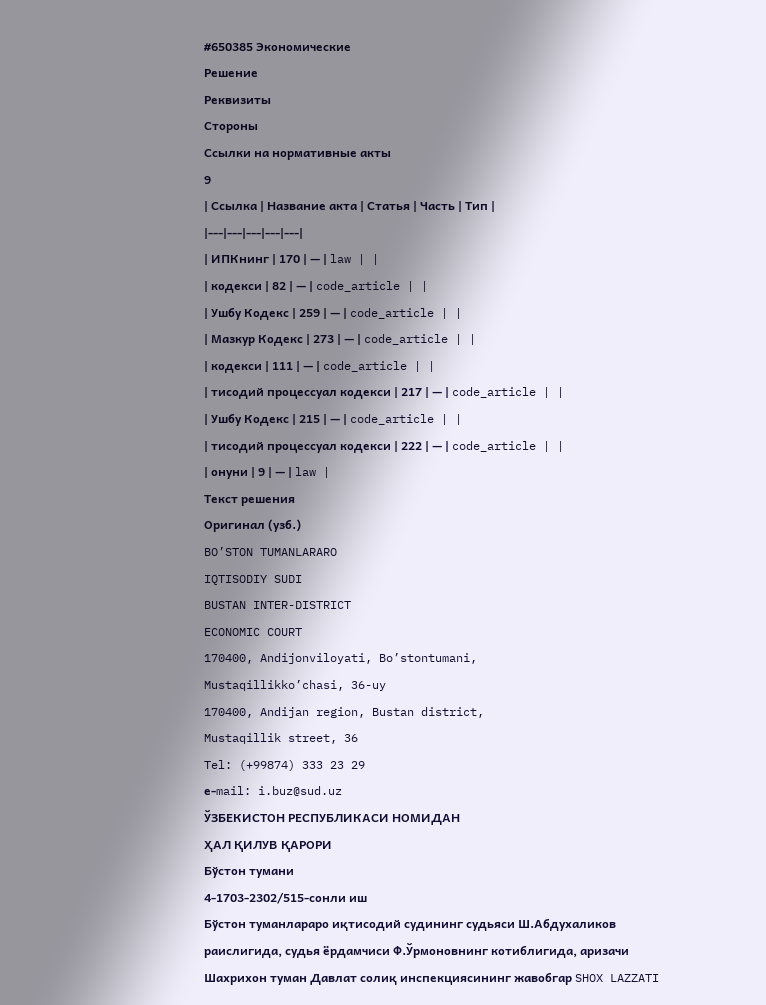#650385 Экономические
Решение
Реквизиты
Стороны
Ссылки на нормативные акты
9
| Ссылка | Название акта | Статья | Часть | Тип |
|---|---|---|---|---|
| ИПКнинг | 170 | — | law | |
| кодекси | 82 | — | code_article | |
| Ушбу Кодекс | 259 | — | code_article | |
| Мазкур Кодекс | 273 | — | code_article | |
| кодекси | 111 | — | code_article | |
| тисодий процессуал кодекси | 217 | — | code_article | |
| Ушбу Кодекс | 215 | — | code_article | |
| тисодий процессуал кодекси | 222 | — | code_article | |
| онуни | 9 | — | law |
Текст решения
Оригинал (узб.)
BO’STON TUMANLARARO
IQTISODIY SUDI
BUSTAN INTER-DISTRICT
ECONOMIC COURT
170400, Andijonviloyati, Bo’stontumani,
Mustaqillikko’chasi, 36-uy
170400, Andijan region, Bustan district,
Mustaqillik street, 36
Tel: (+99874) 333 23 29
е-mail: i.buz@sud.uz
ЎЗБЕКИСТОН РЕСПУБЛИКАСИ НОМИДАН
ҲАЛ ҚИЛУВ ҚАРОРИ
Бўстон тумани
4-1703-2302/515-сонли иш
Бўстон туманлараро иқтисодий судининг судьяси Ш.Абдухаликов
раислигида, судья ёрдамчиси Ф.Ўрмоновнинг котиблигида, аризачи
Шахрихон туман Давлат солиқ инспекциясининг жавобгар SHOX LAZZATI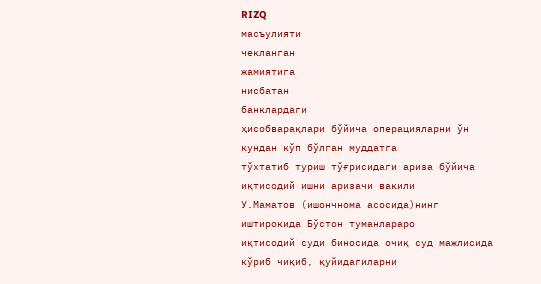RIZQ
масъулияти
чекланган
жамиятига
нисбатан
банклардаги
ҳисобварақлари бўйича операцияларни ўн кундан кўп бўлган муддатга
тўхтатиб туриш тўғрисидаги ариза бўйича иқтисодий ишни аризачи вакили
У.Маматов (ишончнома асосида)нинг иштирокида Бўстон туманлараро
иқтисодий суди биносида очиқ суд мажлисида кўриб чиқиб, қуйидагиларни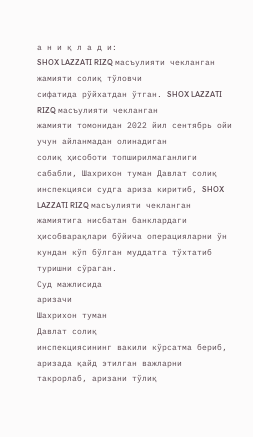а н и қ л а д и:
SHOX LAZZATI RIZQ масъулияти чекланган жамияти солиқ тўловчи
сифатида рўйхатдан ўтган. SHOX LAZZATI RIZQ масъулияти чекланган
жамияти томонидан 2022 йил сентябрь ойи учун айланмадан олинадиган
солиқ ҳисоботи топширилмаганлиги сабабли, Шахрихон туман Давлат солиқ
инспекцияси судга ариза киритиб, SHOX LAZZATI RIZQ масъулияти чекланган
жамиятига нисбатан банклардаги ҳисобварақлари бўйича операцияларни ўн
кундан кўп бўлган муддатга тўхтатиб туришни сўраган.
Суд мажлисида
аризачи
Шахрихон туман
Давлат солиқ
инспекциясининг вакили кўрсатма бериб, аризада қайд этилган важларни
такрорлаб, аризани тўлиқ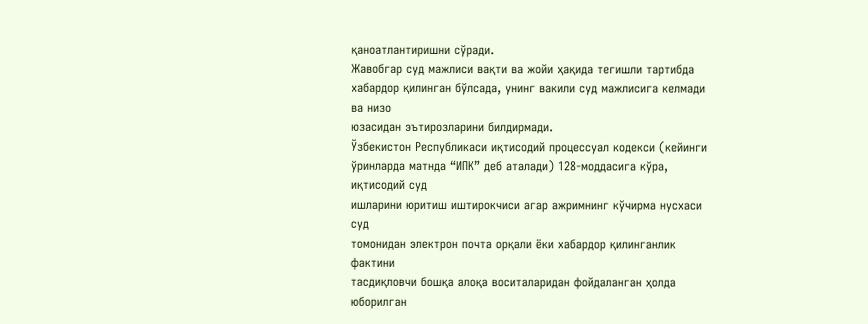қаноатлантиришни сўради.
Жавобгар суд мажлиси вақти ва жойи ҳақида тегишли тартибда
хабардор қилинган бўлсада, унинг вакили суд мажлисига келмади ва низо
юзасидан эътирозларини билдирмади.
Ўзбекистон Республикаси иқтисодий процессуал кодекси (кейинги
ўринларда матнда “ИПК” деб аталади) 128-моддасига кўра, иқтисодий суд
ишларини юритиш иштирокчиси агар ажримнинг кўчирма нусхаси суд
томонидан электрон почта орқали ёки хабардор қилинганлик фактини
тасдиқловчи бошқа алоқа воситаларидан фойдаланган ҳолда юборилган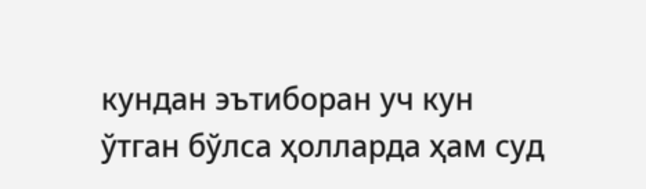кундан эътиборан уч кун ўтган бўлса ҳолларда ҳам суд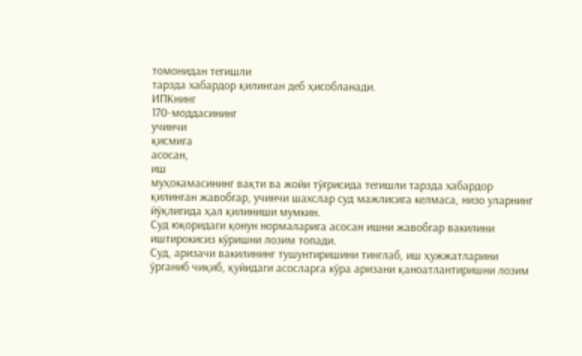томонидан тегишли
тарзда хабардор қилинган деб ҳисобланади.
ИПКнинг
170-моддасининг
учинчи
қисмига
асосан,
иш
муҳокамасининг вақти ва жойи тўғрисида тегишли тарзда хабардор
қилинган жавобгар, учинчи шахслар суд мажлисига келмаса, низо уларнинг
йўқлигида ҳал қилиниши мумкин.
Суд юқоридаги қонун нормаларига асосан ишни жавобгар вакилини
иштирокисиз кўришни лозим топади.
Суд, аризачи вакилининг тушунтиришини тинглаб, иш ҳужжатларини
ўрганиб чиқиб, қуйидаги асосларга кўра аризани қаноатлантиришни лозим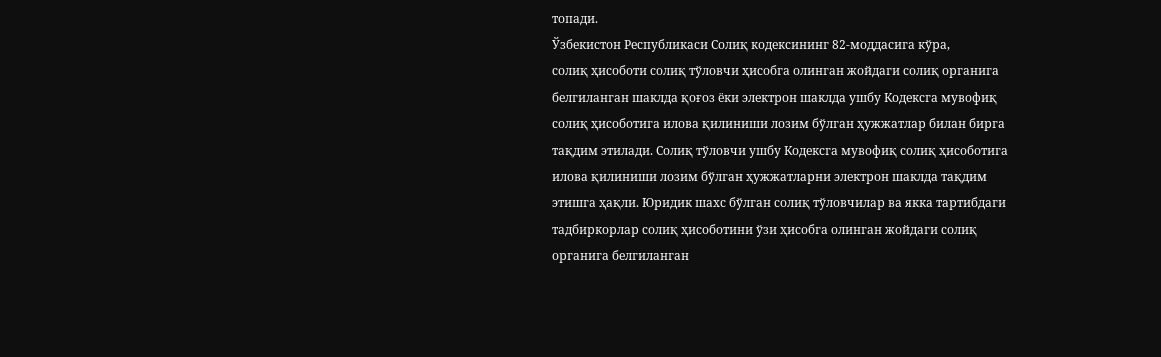топади.
Ўзбекистон Республикаси Солиқ кодексининг 82-моддасига кўра,
солиқ ҳисоботи солиқ тўловчи ҳисобга олинган жойдаги солиқ органига
белгиланган шаклда қоғоз ёки электрон шаклда ушбу Кодексга мувофиқ
солиқ ҳисоботига илова қилиниши лозим бўлган ҳужжатлар билан бирга
тақдим этилади. Солиқ тўловчи ушбу Кодексга мувофиқ солиқ ҳисоботига
илова қилиниши лозим бўлган ҳужжатларни электрон шаклда тақдим
этишга ҳақли. Юридик шахс бўлган солиқ тўловчилар ва якка тартибдаги
тадбиркорлар солиқ ҳисоботини ўзи ҳисобга олинган жойдаги солиқ
органига белгиланган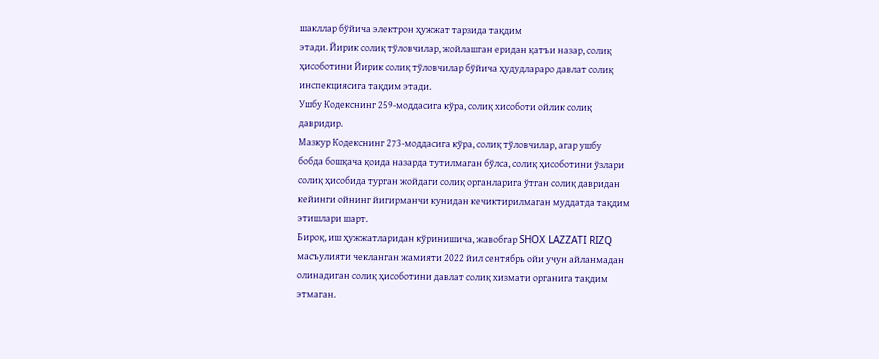шакллар бўйича электрон ҳужжат тарзида тақдим
этади. Йирик солиқ тўловчилар, жойлашган еридан қатъи назар, солиқ
ҳисоботини Йирик солиқ тўловчилар бўйича ҳудудлараро давлат солиқ
инспекциясига тақдим этади.
Ушбу Кодекснинг 259-моддасига кўра, солиқ хисоботи ойлик солиқ
давридир.
Мазкур Кодекснинг 273-моддасига кўра, солиқ тўловчилар, агар ушбу
бобда бошқача қоида назарда тутилмаган бўлса, солиқ ҳисоботини ўзлари
солиқ ҳисобида турган жойдаги солиқ органларига ўтган солиқ давридан
кейинги ойнинг йигирманчи кунидан кечиктирилмаган муддатда тақдим
этишлари шарт.
Бироқ, иш ҳужжатларидан кўринишича, жавобгар SHOX LAZZATI RIZQ
масъулияти чекланган жамияти 2022 йил сентябрь ойи учун айланмадан
олинадиган солиқ ҳисоботини давлат солиқ хизмати органига тақдим
этмаган.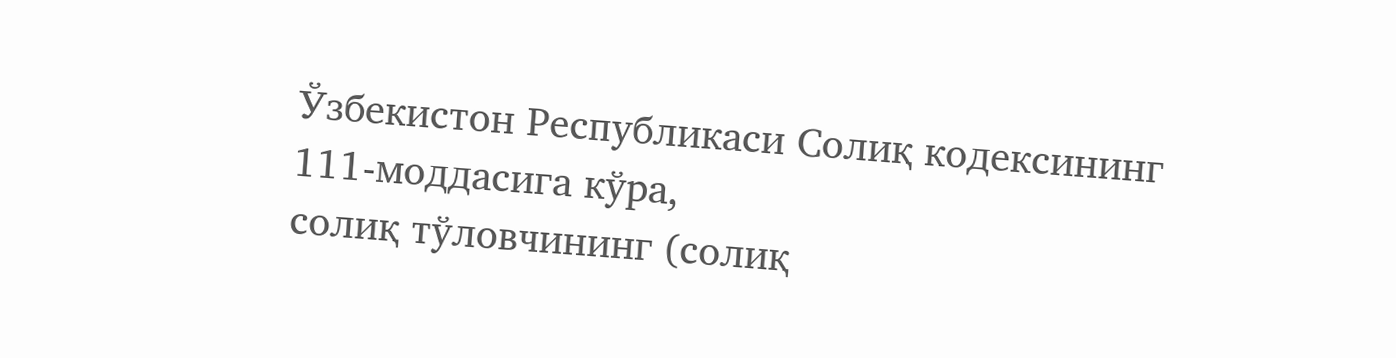Ўзбекистон Республикаси Солиқ кодексининг 111-моддасига кўра,
солиқ тўловчининг (солиқ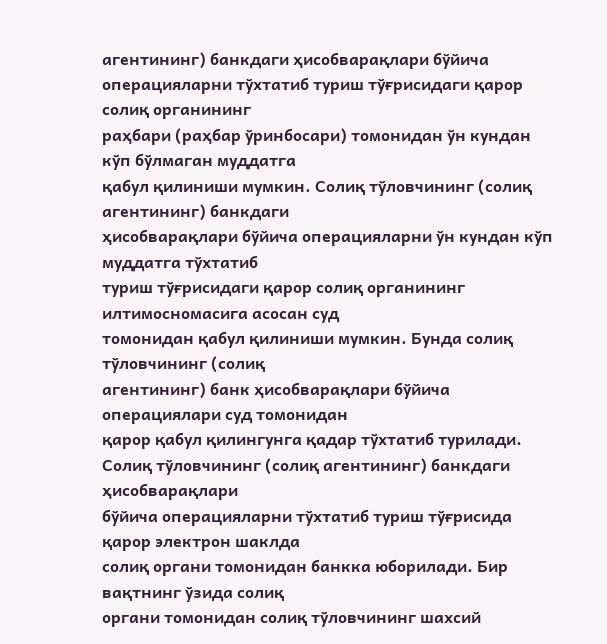агентининг) банкдаги ҳисобварақлари бўйича
операцияларни тўхтатиб туриш тўғрисидаги қарор солиқ органининг
раҳбари (раҳбар ўринбосари) томонидан ўн кундан кўп бўлмаган муддатга
қабул қилиниши мумкин. Солиқ тўловчининг (солиқ агентининг) банкдаги
ҳисобварақлари бўйича операцияларни ўн кундан кўп муддатга тўхтатиб
туриш тўғрисидаги қарор солиқ органининг илтимосномасига асосан суд
томонидан қабул қилиниши мумкин. Бунда солиқ тўловчининг (солиқ
агентининг) банк ҳисобварақлари бўйича операциялари суд томонидан
қарор қабул қилингунга қадар тўхтатиб турилади.
Солиқ тўловчининг (солиқ агентининг) банкдаги ҳисобварақлари
бўйича операцияларни тўхтатиб туриш тўғрисида қарор электрон шаклда
солиқ органи томонидан банкка юборилади. Бир вақтнинг ўзида солиқ
органи томонидан солиқ тўловчининг шахсий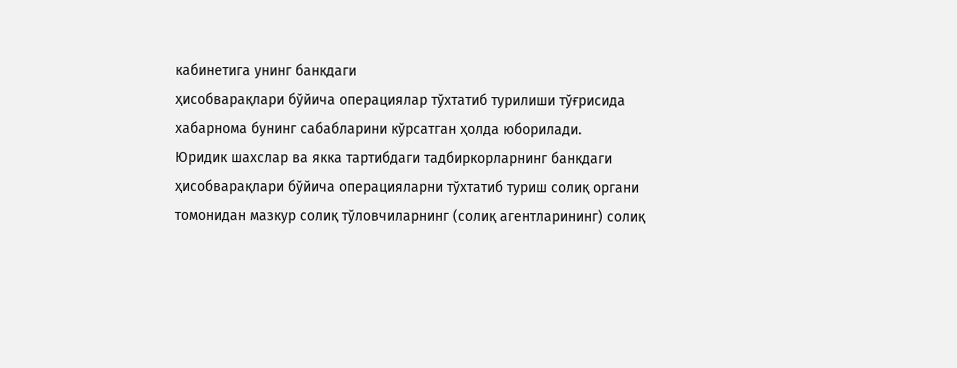кабинетига унинг банкдаги
ҳисобварақлари бўйича операциялар тўхтатиб турилиши тўғрисида
хабарнома бунинг сабабларини кўрсатган ҳолда юборилади.
Юридик шахслар ва якка тартибдаги тадбиркорларнинг банкдаги
ҳисобварақлари бўйича операцияларни тўхтатиб туриш солиқ органи
томонидан мазкур солиқ тўловчиларнинг (солиқ агентларининг) солиқ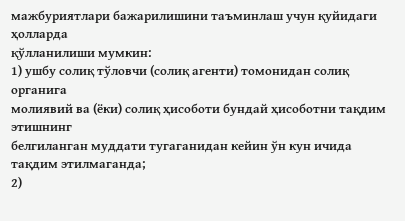мажбуриятлари бажарилишини таъминлаш учун қуйидаги ҳолларда
қўлланилиши мумкин:
1) ушбу солиқ тўловчи (солиқ агенти) томонидан солиқ органига
молиявий ва (ёки) солиқ ҳисоботи бундай ҳисоботни тақдим этишнинг
белгиланган муддати тугаганидан кейин ўн кун ичида тақдим этилмаганда;
2)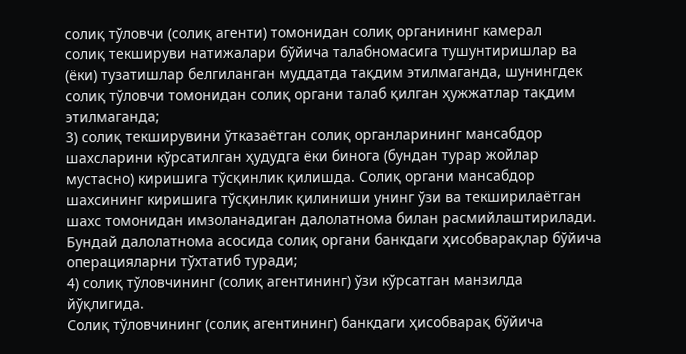солиқ тўловчи (солиқ агенти) томонидан солиқ органининг камерал
солиқ текшируви натижалари бўйича талабномасига тушунтиришлар ва
(ёки) тузатишлар белгиланган муддатда тақдим этилмаганда, шунингдек
солиқ тўловчи томонидан солиқ органи талаб қилган ҳужжатлар тақдим
этилмаганда;
3) солиқ текширувини ўтказаётган солиқ органларининг мансабдор
шахсларини кўрсатилган ҳудудга ёки бинога (бундан турар жойлар
мустасно) киришига тўсқинлик қилишда. Солиқ органи мансабдор
шахсининг киришига тўсқинлик қилиниши унинг ўзи ва текширилаётган
шахс томонидан имзоланадиган далолатнома билан расмийлаштирилади.
Бундай далолатнома асосида солиқ органи банкдаги ҳисобварақлар бўйича
операцияларни тўхтатиб туради;
4) солиқ тўловчининг (солиқ агентининг) ўзи кўрсатган манзилда
йўқлигида.
Солиқ тўловчининг (солиқ агентининг) банкдаги ҳисобварақ бўйича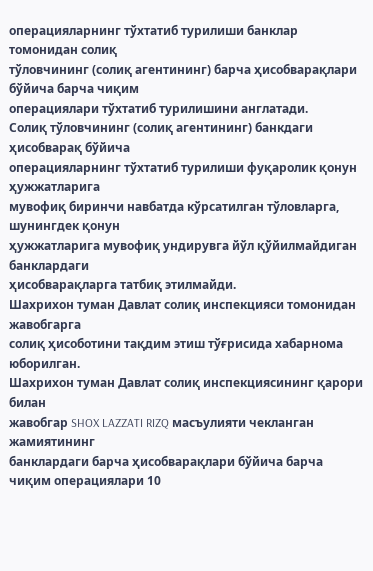операцияларнинг тўхтатиб турилиши банклар томонидан солиқ
тўловчининг (солиқ агентининг) барча ҳисобварақлари бўйича барча чиқим
операциялари тўхтатиб турилишини англатади.
Солиқ тўловчининг (солиқ агентининг) банкдаги ҳисобварақ бўйича
операцияларнинг тўхтатиб турилиши фуқаролик қонун ҳужжатларига
мувофиқ биринчи навбатда кўрсатилган тўловларга, шунингдек қонун
ҳужжатларига мувофиқ ундирувга йўл қўйилмайдиган банклардаги
ҳисобварақларга татбиқ этилмайди.
Шахрихон туман Давлат солиқ инспекцияси томонидан жавобгарга
солиқ ҳисоботини тақдим этиш тўғрисида хабарнома юборилган.
Шахрихон туман Давлат солиқ инспекциясининг қарори билан
жавобгар SHOX LAZZATI RIZQ масъулияти чекланган жамиятининг
банклардаги барча ҳисобварақлари бўйича барча чиқим операциялари 10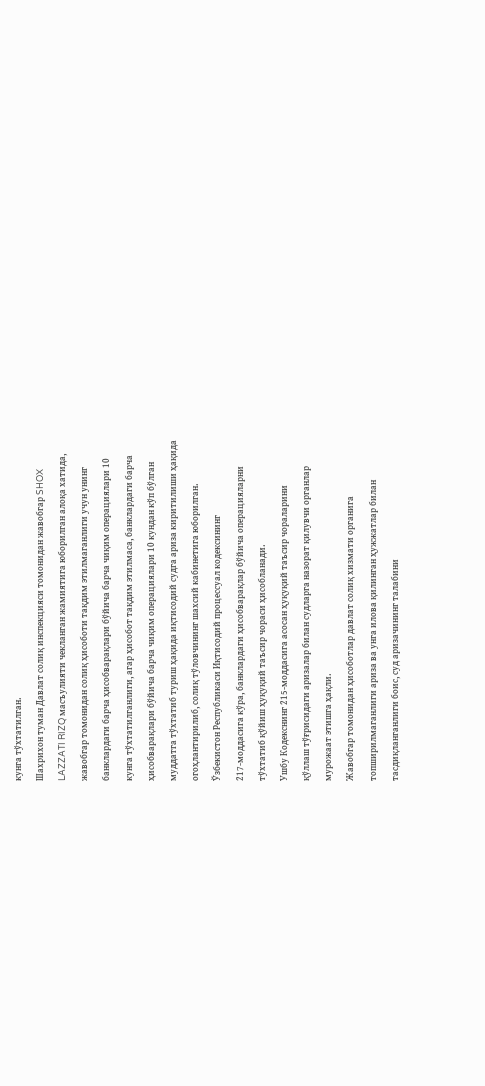кунга тўхтатилган.
Шахрихон туман Давлат солиқ инспекцияси томонидан жавобгар SHOX
LAZZATI RIZQ масъулияти чекланган жамиятига юборилган алоқа хатида,
жавобгар томонидан солиқ ҳисоботи тақдим этилмаганлиги учун унинг
банклардаги барча ҳисобварақлари бўйича барча чиқим операциялари 10
кунга тўхтатилганлиги, агар ҳисобот тақдим этилмаса, банклардаги барча
ҳисобварақлари бўйича барча чиқим операциялари 10 кундан кўп бўлган
муддатга тўхтатиб туриш ҳақида иқтисодий судга ариза киритилиши ҳақида
огоҳлантирилиб, солиқ тўловчининг шахсий кабинетига юборилган.
Ўзбекистон Республикаси Иқтисодий процессуал кодексининг
217-моддасига кўра, банклардаги ҳисобварақлар бўйича операцияларни
тўхтатиб қўйиш ҳуқуқий таъсир чораси ҳисобланади.
Ушбу Кодекснинг 215-моддасига асосан ҳуқуқий таъсир чораларини
қўллаш тўғрисидаги аризалар билан судларга назорат қилувчи органлар
мурожаат этишга ҳақли.
Жавобгар томонидан ҳисоботлар давлат солиқ хизмати органига
топширилмаганлиги ариза ва унга илова қилинган ҳужжатлар билан
тасдиқланганлиги боис, суд аризачининг талабини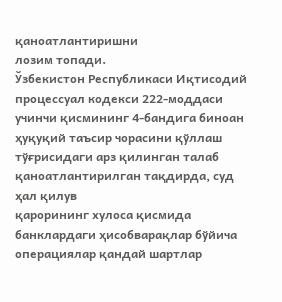қаноатлантиришни
лозим топади.
Ўзбекистон Республикаси Иқтисодий процессуал кодекси 222-моддаси
учинчи қисмининг 4-бандига биноан ҳуқуқий таъсир чорасини қўллаш
тўғрисидаги арз қилинган талаб қаноатлантирилган тақдирда, суд ҳал қилув
қарорининг хулоса қисмида банклардаги ҳисобварақлар бўйича
операциялар қандай шартлар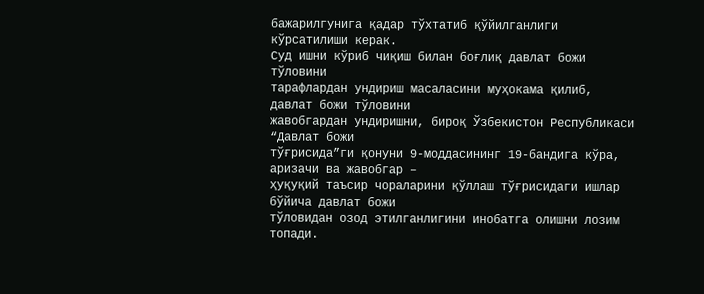бажарилгунига қадар тўхтатиб қўйилганлиги
кўрсатилиши керак.
Суд ишни кўриб чиқиш билан боғлиқ давлат божи тўловини
тарафлардан ундириш масаласини муҳокама қилиб, давлат божи тўловини
жавобгардан ундиришни, бироқ Ўзбекистон Республикаси “Давлат божи
тўғрисида”ги қонуни 9-моддасининг 19-бандига кўра, аризачи ва жавобгар –
ҳуқуқий таъсир чораларини қўллаш тўғрисидаги ишлар бўйича давлат божи
тўловидан озод этилганлигини инобатга олишни лозим топади.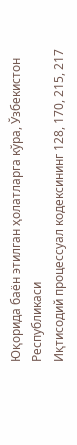Юқорида баён этилган ҳолатларга кўра, Ўзбекистон Республикаси
Иқтисодий процессуал кодексининг 128, 170, 215, 217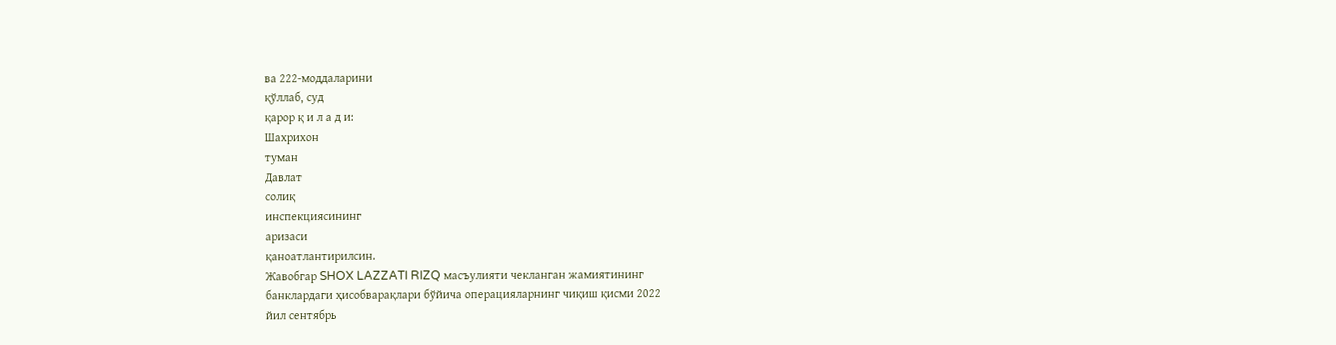ва 222-моддаларини
қўллаб, суд
қарор қ и л а д и:
Шахрихон
туман
Давлат
солиқ
инспекциясининг
аризаси
қаноатлантирилсин.
Жавобгар SHOX LAZZATI RIZQ масъулияти чекланган жамиятининг
банклардаги ҳисобварақлари бўйича операцияларнинг чиқиш қисми 2022
йил сентябрь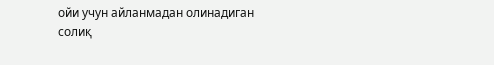ойи учун айланмадан олинадиган солиқ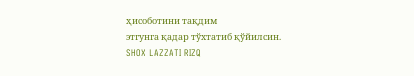ҳисоботини тақдим
этгунга қадар тўхтатиб қўйилсин.
SHOX LAZZATI RIZQ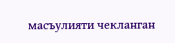масъулияти чекланган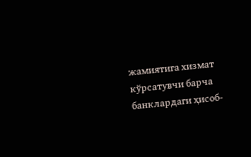жамиятига хизмат
кўрсатувчи барча банклардаги ҳисоб-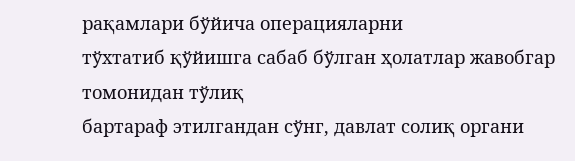рақамлари бўйича операцияларни
тўхтатиб қўйишга сабаб бўлган ҳолатлар жавобгар томонидан тўлиқ
бартараф этилгандан сўнг, давлат солиқ органи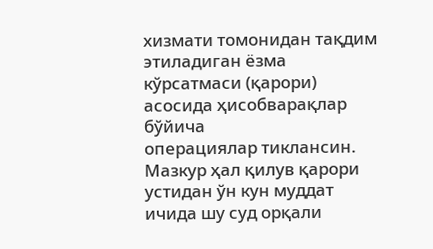хизмати томонидан тақдим
этиладиган ёзма кўрсатмаси (қарори) асосида ҳисобварақлар бўйича
операциялар тиклансин.
Мазкур ҳал қилув қарори устидан ўн кун муддат ичида шу суд орқали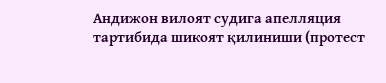Андижон вилоят судига апелляция тартибида шикоят қилиниши (протест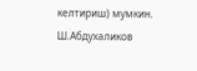келтириш) мумкин.
Ш.Абдухаликов